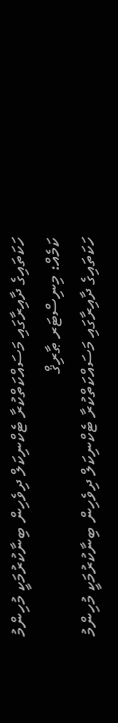ހަކަތައިގެ ދާއިރާގައި މަސައްކަތްކުރާ ޓެކްނިކަލް ދިވެހިން ބިނާކުރުމަކީ މުހިންމު ކަމެއް: މިނިސްޓަރ ޠާރިޤް
ހަކަތައިގެ ދާއިރާގައި މަސައްކަތްކުރާ ޓެކްނިކަލް ދިވެހިން ބިނާކުރުމަކީ މުހިންމު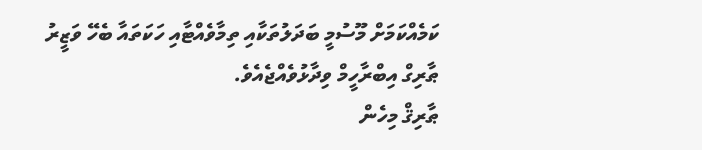ކަމެއްކަމަށް މޫސުމީ ބަދަލުތަކާއި ތިމާވެއްޓާއި ހަކަތައާ ބެހޭ ވަޒީރު ޠާރިގް އިބްރާހީމް ވިދާޅުވެއްޖެއެވެ.
ޠާރިޤް މިހެން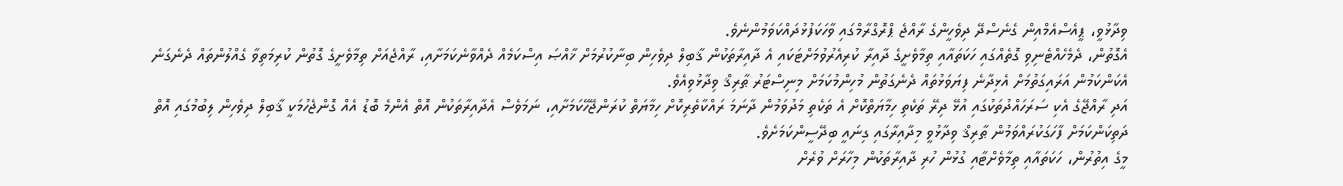ވިދާޅުވީ، ޕީއެސްއެމްއިން ގެނެސްދޭ ދިވެހީންގެ ރާއްޖެ ޕްރޮގްރާމްގައި ވާހަކަފުޅުދައްކަވަމުންނެވެ.
އެގޮތުން، ދެމެހެއްޓެނިވި ގޮތެއްގައި ހަކަތައާއި ތިމާވެށީގެ ދާއިރާ ކުރިއެރުވުމަށްޓަކައި އެ ދާއިރާތަކުން ޤާބިލް ދިވެހިން ބިނާކުރުމަށް ޚާއްޞަ އިސްކަމެއް ދެއްވާނެކަމަށާއި، ރާއްޖެއަށް ތިމާވެށީގެ ގޮތުން ކުރިމަތިވާ ގެއްލުންތައް ދެނެގަނެ އެކަންކަމުން އަރައިގަތުމަށް އެޅިދާނެ ފިޔަވަޅުތައް ދެނެގަތުން މުހިންމުކަމަށް މިނިސްޓަރު ޠާރިޤް ވިދާޅުވިއެވެ.
އަދި ރާއްޖޭގެ އެކި ސަރަހައްދުތަކުގައި އުޅޭ ދިރޭ ތަކެތި ހިމާޔަތްކޮށް އެ ތަކެތި މަދުވަމުން ދާނަމަ ރައްކާތެރިކޮށް ހިމާޔަތް ކުރަންޖޭހޭކަމަށާއި، ނަމަވެސް އެދާއިރާތަކުން އޮތް އެންމެ ބޮޑު އެއް ގޮންޖެހުމަކީ ޤާބިލް ދިވެހިން ލިބުމުގައި އޮތް ދަތިކަންކަމަށް ފާހަގަކުރައްވަމުން ޠާރިޤް ވިދާޅުވީ މިދާއިރާގައި ގިނައީ ބިދޭސީންކަމަށެވެ.
މީގެ އިތުރުން، ހަކަތައާއި ތިމާވެށްޓާއި ގުޅުން ހުރި ދާއިރާތަކުން މިހާރަށް ވުރެށް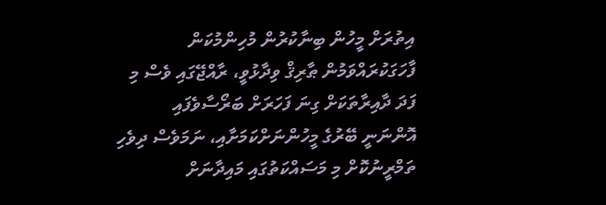އިތުރަށް މީހުން ބިނާކުރުން މުހިންމުކަން ފާހަގަކުރައްވަމުން ޠާރިޤް ވިދާޅުވީ، ރާއްޖޭގައި ވެސް މި ފަދަ ދާއިރާތަކަށް ގިނަ ފަހަރަށް ބަރޯސާވެފައި އޮންނަނީ ބޭރުގެ މީހުންނަށްކަމަށާއި، ނަމަވެސް ދިވެހި ތަމްރީނުކޮށް މި މަސައްކަތުގައި މައިދާނަށް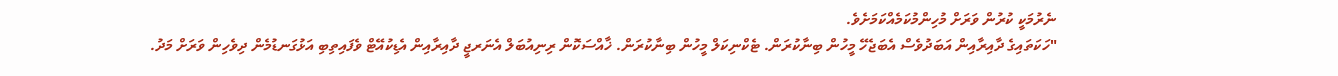ނެރުމަކީ ކުރުން ވަރަށް މުހިންމުކަމެއްކަމަށެވެ.
"ހަކަތައިގެ ދާއިރާއިން އަބަދުވެސް އެބަޖެހޭ މީހުން ބިނާކުރަން. ޓެކްނިކަލް މީހުން ބިނާކުރަން. ޚާއްސަކޮން ރިނިއުބަލް އެނަރޖީ ދާއިރާއިން އެޑިކުއޭޓް ވެފައިތިބި އަޅުގަނޑުމެން ދިވެހިން ވަރަށް މަދު.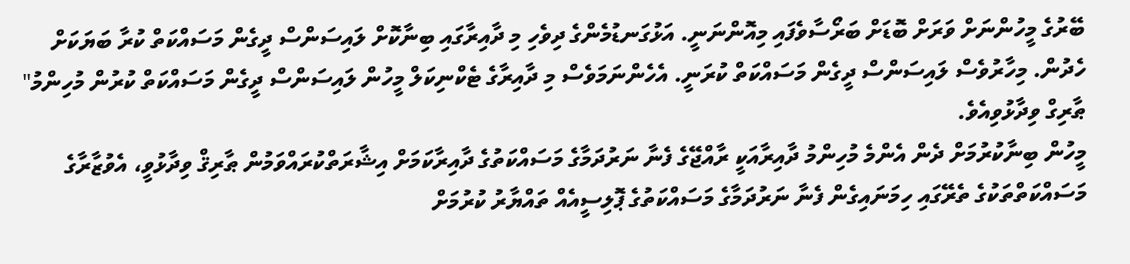ބޭރުގެ މީހުންނަށް ވަރަށް ބޮޑަށް ބަރޯސާވެފައި މިއޮންނަނީ. އަޅުގަނޑުމެންގެ ދިވެހި މި ދާއިރާގައި ބިނާކޮށް ލައިސަންސް ދީގެން މަސައްކަތް ކުރާ ބަޔަކަށް ހެދުން. މިހާރުވެސް ލައިސަންސް ދީގެން މަސައްކަތް ކުރަނީ. އެހެންނަމަވެސް މި ދާއިރާގެ ޓެކްނިކަލް މީހުން ލައިސަންސް ދީގެން މަސައްކަތް ކުރުން މުހިންމު" ޠާރިގް ވިދާޅުވިއެވެ.
މީހުން ބިނާކުރުމަށް ދެން އެންމެ މުހިންމު ދާއިރާއަކީ ރާއްޖޭގެ ފެނާ ނަރުދަމާގެ މަސައްކަތުގެ ދާއިރާކަމަށް އިޝާރަތްކުރައްވަމުން ޠާރިޤް ވިދާޅުވީ، އެވުޒާރާގެ މަސައްކަތްތަކުގެ ތެރޭގައި ހިމަނައިގެން ފެނާ ނަރުދަމާގެ މަސައްކަތުގެ ޕޮލިސީއެއް ތައްޔާރު ކުރުމަށް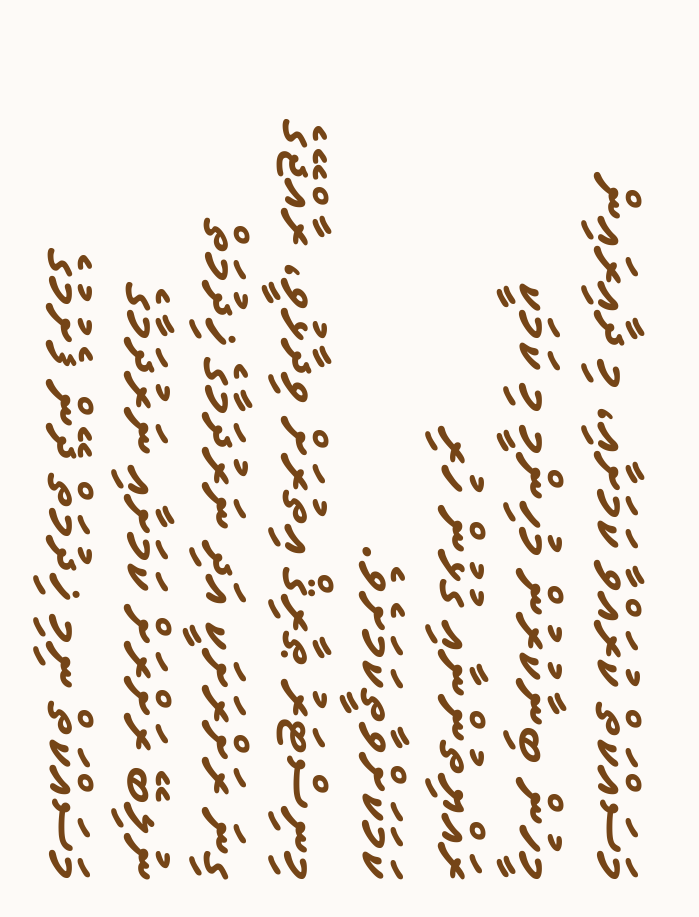މަސައްކަތް ކުރައްވާ ކަމަށާއި، މި ދާއިރައިން މީހުން ބިނާކުރުން މުހިންމީ މި ކަމަކީ ރައްޔިތުންނާއި ގުޅުން ހުރި ކަމަކަށްވާތީކަމަށެވެ.
މިނިސްޓަރު ޠާރިޤް އިތުރަށް ވިދާޅުވީ، ރާއްޖޭގެ ގިނަ ރަށްރަށަކީ އަދި ނަރުދަމާގެ ޚިދުމަތް ނުލިބޭ ރަށްރަށް ކަމަށާއި ނަރުދަމާގެ މަސައްކަތް ނިމި ޚިދުމަތް ދޭން ފެށުމުގެ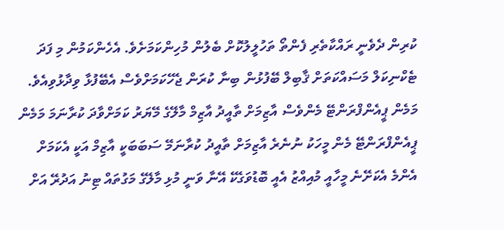ކުރިން ދެވެނީ ރައްކާތެރި ފެންތޯ ތަހުލީލުކޮށް ބެލުން މުހިންކަމަށެވެ. އެހެންކަމުން މި ފަދަ ޓެކްނިކަލް މަސައްކަތަށް ޤާބިލް ބޭފުޅުން ބިނާ ކުރަން ޖެހޭކަމަށްވެސް އެބޭފުޅާ ވިދާޅުވިއެވެ.
މަމެން ޕީއެންފްރަންޓޭ މެންވެސް އާޒިމަށް ތާއީދު އާޒިމް މާލޭގެ މޭޔަރު ކަމަށްވާދަ ކުރާނަމަ މަމެން ޕީއެންފްރަންޓޭ މެން މީހަކު ނުނެރެ އާޒިމަށް ތާއީދު ކުރާނަމޭ ސަބަބަކީ އާޒިމް އަކީ އެކަމަށް އެންމެ އެކަށޭނެ މީހާއީ މުއިއްޒު އެއީ ބޮޑުވަގެކޭ އޭނާ ވަނީ މުޅި މާލޭގެ މަގުތައް ޓިނު އަދުރޭ އަށް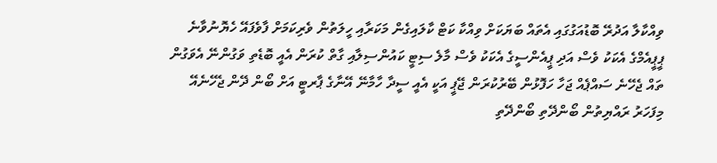ވިއްކާލާ އަދުރޭ ބޮޑުއަގުގައި އެތައް ބަޔަކަށް ވިއްކާ ކަޓް ކާލައިގެން މަކަރާއި ހީލަތުން ވެރިކަމަށް ފާވެފައޭ ހެޔޮނުވާނެ ޕީޕީއެމްގެ އެކަކު ވެސް އަދި ޕީއެންސީގެ އެކަކު ވެސް މާލެ ސިޓީ ކައުންސިލާއި ގާތް ކުރަން އެއީ ބޮޑެތި ވަގުންނޭ އެވަގުން ތައް ޖެހޭނެ ސައްޕެއް ޖަހާ ހަފޮޅުން ބޭރުކުރަން ޖޭޕީ އަކީ އެއީ ސީދާ ހާމާނޭ އޭނާގެ ޕާރޓީ އަށް ބޯން ދޭން ޖެހޭނެއޭ މިފަހަރު ރައްޔިތުން ބޯންދޭތި ބޯންދޭތި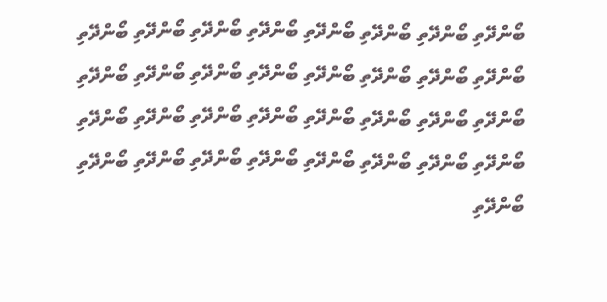ބޯންދޭތި ބޯންދޭތި ބޯންދޭތި ބޯންދޭތި ބޯންދޭތި ބޯންދޭތި ބޯންދޭތި ބޯންދޭތި ބޯންދޭތި ބޯންދޭތި ބޯންދޭތި ބޯންދޭތި ބޯންދޭތި ބޯންދޭތި ބޯންދޭތި ބޯންދޭތި ބޯންދޭތި ބޯންދޭތި ބޯންދޭތި ބޯންދޭތި ބޯންދޭތި ބޯންދޭތި ބޯންދޭތި ބޯންދޭތި ބޯންދޭތި ބޯންދޭތި ބޯންދޭތި ބޯންދޭތި ބޯންދޭތި ބޯންދޭތި ބޯންދޭތި ބޯންދޭތި ބޯންދޭތި